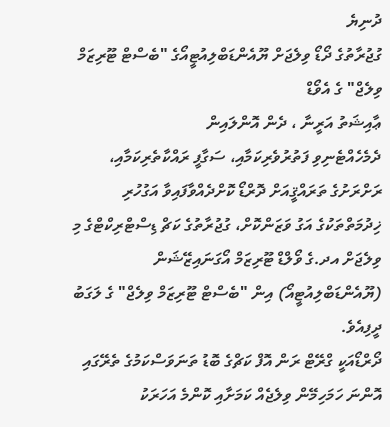ދުނިޔެ
ގުޖުރާތުގެ ދޯޑޯ ވިލެޖަށް ޔޫއެންޑަބްލިއުޓީއޯގެ "ބެސްޓް ޓޫރިޒަމް ވިލެޖް" ގެ އެވޯޑް
ޢާއިޝަތު އަރީނާ ، ދެން އޮންލައިން
ދެމެހެއްޓެނިވި ފަތުރުވެރިކަމާއި، ސަގާފީ ރައްކާތެރިކަމާއި، ރަށްރަށުގެ ތަރައްޤީއަށް ދޮރްޑޯ ކޮށްދެއްވާފައިވާ އަގުހުރި ޚިދުމަތްތަކުގެ އަގު ވަޒަންކޮށް، ގުޖުރާތުގެ ކަޗް ޑިސްޓްރިކްޓްގެ މި ވިލެޖަށް އދ.ގެ ވޯލްޑް ޓޫރިޒަމް އޯގަނައިޒޭޝަން (ޔޫއެންޑަބްލިއުޓީއޯ) އިން "ބެސްޓް ޓޫރިޒަމް ވިލެޖް" ގެ ލަގަބު ދީފިއެވެ.
ދޯރްޑޯއަކީ ގްރޭޓް ރަން އޮފް ކަޗްގެ ބޮޑު ތަނަވަސްކަމުގެ ތެރޭގައި އޮންނަ ހަމަހިމޭން ވިލެޖެއް ކަމަށާއި ކޮންމެ އަހަރަކު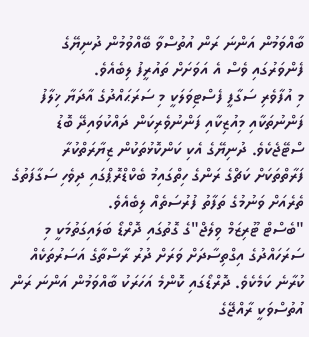ބާއްވަމުން އަންނަ ރަން އުތުސްވާ ބޭއްވުމުން ދުނިޔޭގެ ފެންވަރުގައި ވެސް އެ އަވަށަށް ތައުރީފު ލިބެއެވެ.
މި އުފާވެރި ސަގާފީ ފެސްޓިވަލަކީ މި ސަރަޙައްދުގެ އާދަޔާ ޚިލާފު ފަންނުތަކާއި މިއުޒިކާއި ފަންނުވެރިކަން ދައްކުވައިދޭ ބޮޑު ސްޓޭޖެކެވެ. ދުނިޔޭގެ އެކި ކަންކޮޅުތަކުން ޒިޔާރަތްކުރާ ފަރާތްތަކަށް ކަޗްގެ ރަންގެ ހިތްގައިމު ބެކްޑްރޮޕްގައި ދިވެހި ސަގާފަތުގެ ތެރެއަށް ވަނުމުގެ ތަފާތު ފުރުސަތެއް ލިބެއެވެ.
"ބެސްޓް ޓޫރިޒަމް ވިލެޖް"ގެ ގޮތުގައި ދޮރްޑޯ ބަލައިގަތުމަކީ މި ސަރަހައްދުގެ އިގްތިސާދަށް ވަރަށް ދުރު ރާސްތާގެ އަސަރުތަކެއް ކުރާނެ ކަމެކެވެ. ދޮރްޑޯގައި ކޮންމެ އަހަރަކު ބާއްވަމުން އަންނަ ރަން އުތުސްވަކީ ރާއްޖޭގެ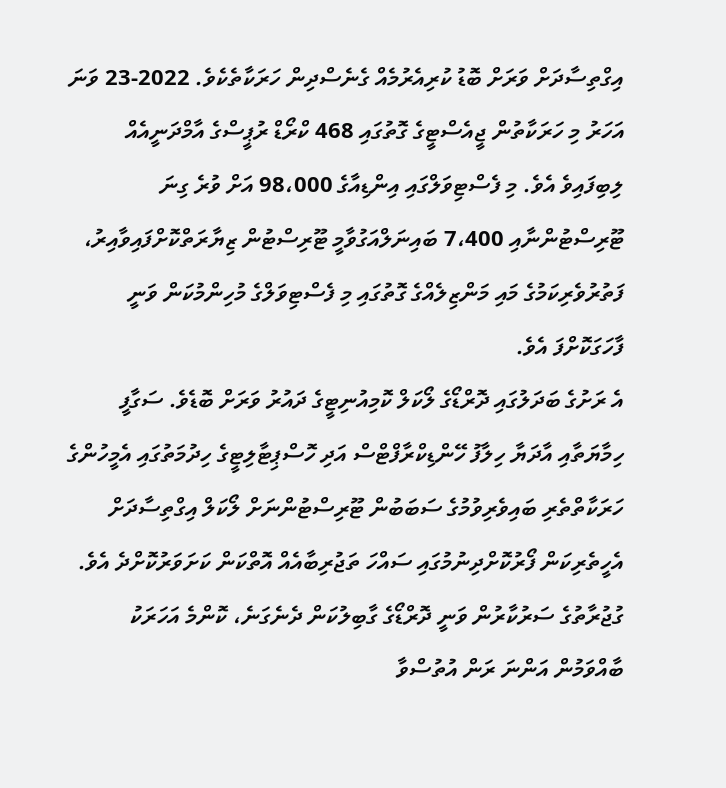އިގްތިސާދަށް ވަރަށް ބޮޑު ކުރިއެރުމެއް ގެނެސްދިން ހަރަކާތެކެވެ. 2022-23 ވަނަ އަހަރު މި ހަރަކާތުން ޖީއެސްޓީގެ ގޮތުގައި 468 ކްރޯޑް ރުޕީސްގެ އާމްދަނީއެއް ލިބިފައިވެ އެވެ. މި ފެސްޓިވަލްގައި އިންޑިއާގެ 98،000 އަށް ވުރެ ގިނަ ޓޫރިސްޓުންނާއި 7،400 ބައިނަލްއަގުވާމީ ޓޫރިސްޓުން ޒިޔާރަތްކޮށްފައިވާއިރު، ފަތުރުވެރިކަމުގެ މައި މަންޒިލެއްގެ ގޮތުގައި މި ފެސްޓިވަލްގެ މުހިންމުކަން ވަނީ ފާހަގަކޮށްފަ އެވެ.
އެ ރަށުގެ ބަދަލުގައި ދޮރްޑޯގެ ލޯކަލް ކޮމިއުނިޓީގެ ދައުރު ވަރަށް ބޮޑެވެ. ސަގާފީ ހިމާޔަތާއި އާދަޔާ ހިލާފު ހޭންޑިކްރާފްޓްސް އަދި ހޮސްޕިޓާލިޓީގެ ހިދުމަތުގައި އެމީހުންގެ ހަރަކާތްތެރި ބައިވެރިވުމުގެ ސަބަބުން ޓޫރިސްޓުންނަށް ލޯކަލް އިގްތިސާދަށް އެހީތެރިކަން ފޯރުކޮށްދިނުމުގައި ސައްހަ ތަޖުރިބާއެއް އޮތްކަން ކަށަވަރުކޮށްދެ އެވެ.
ގުޖުރާތުގެ ސަރުކާރުން ވަނީ ދޮރްޑޯގެ ގާބިލުކަން ދެނެގަނެ، ކޮންމެ އަހަރަކު ބާއްވަމުން އަންނަ ރަން އުތުސްވާ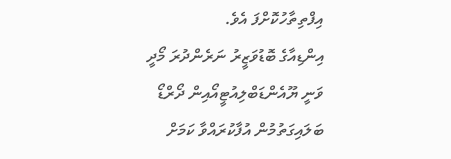އިފްތިތާހުކޮށްފަ އެވެ.
އިންޑިއާގެ ބޮޑުވަޒީރު ނަރެންދުރަ މޯދީ ވަނީ ޔޫއެންޑަބްލިއުޓީއޯއިން ދޯރްޑޯ ބަލައިގަތުމުން އުފާކުރައްވާ ކަމަށް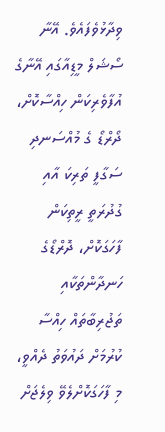ވިދާޅުވެފައެވެ. އޭނާ ސޯޝަލް މީޑިއާގައި އޭނާގެ އުފާވެރިކަން ހިއްސާކޮށް، ދޯރްޑޯ ގެ މުއްސަނދި ސަގާފީ ތަރިކަ އާއި ގުދުރަތީ ރީތިކަން ފާހަގަކޮށް، ދޮރްޑޯގެ ހަނދާންތަކާއި ތަޖުރިބާތައް ހިއްސާ ކުރުމަށް ދައުވަތު ދެއްވީ، މި ފާހަގަކޮށްލެވޭ ވިލެޖަށް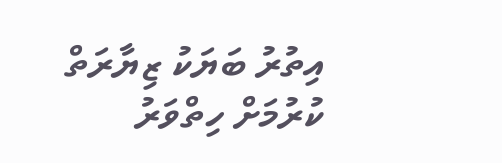އިތުރު ބަޔަކު ޒިޔާރަތް ކުރުމަށް ހިތްވަރު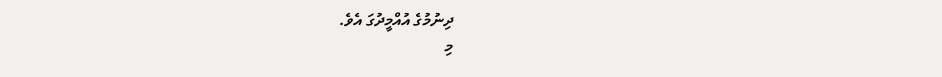ދިނުމުގެ އުއްމީދުގަ އެވެ.
މި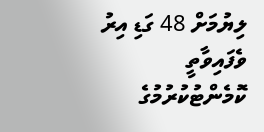ލިޔުމަށް 48 ގަޑި އިރު ވެފައިވާތީ ކޮމެންޓުކުރުމުގެ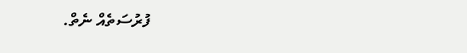ފުރުސަތެއް ނެތް.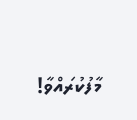މާފުކުރައްވާ!